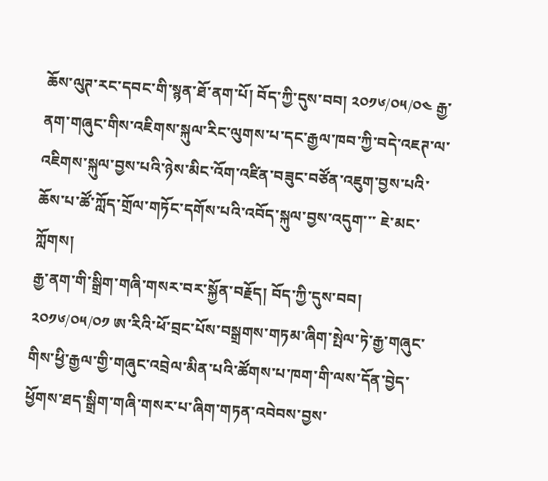ཆོས་ལུཊ་རང་དབང་གི་སྙན་ཐོ་ནག་པོ། བོད་ཀྱི་དུས་བབ། ༢༠༡༦/༠༥/༠༤ རྒྱ་ནག་གཞུང་གིས་འཇིགས་སྐུལ་རིང་ལུགས་པ་དང་རྒྱལ་ཁབ་ཀྱི་བདེ་འཇཊ་ལ་འཇིགས་སྐུལ་བྱས་པའི་ཉེས་མིང་འོག་འཛིན་བཟུང་བཙོན་འཇུག་བྱས་པའི་ཆོས་པ་ཚོ་ཀློད་གྲོལ་གཏོང་དགོས་པའི་འབོད་སྐུལ་བྱས་འདུག་་་ ཇེ་མང་ཀློགས།
རྒྱ་ནག་གི་སྒྲིག་གཞི་གསར་བར་སྐྱོན་བརྗོད། བོད་ཀྱི་དུས་བབ། ༢༠༡༦/༠༥/༠༡ ཨ་རིའི་ཕོ་བྲང་པོས་བསྒྲགས་གཏམ་ཞིག་སྤེལ་ཏེ་རྒྱ་གཞུང་གིས་ཕྱི་རྒྱལ་གྱི་གཞུང་འབྲེལ་མིན་པའི་ཚོགས་པ་ཁག་གི་ལས་དོན་བྱེད་ཕྱོགས་ཐད་སྒྲིག་གཞི་གསར་པ་ཞིག་གཏན་འབེབས་བྱས་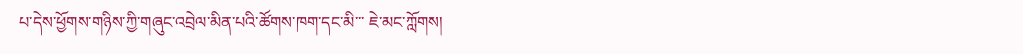པ་དེས་ཕྱོགས་གཉིས་ཀྱི་གཞུང་འབྲེལ་མིན་པའི་ཚོགས་ཁག་དང་མི་་་ ཇེ་མང་ཀློགས།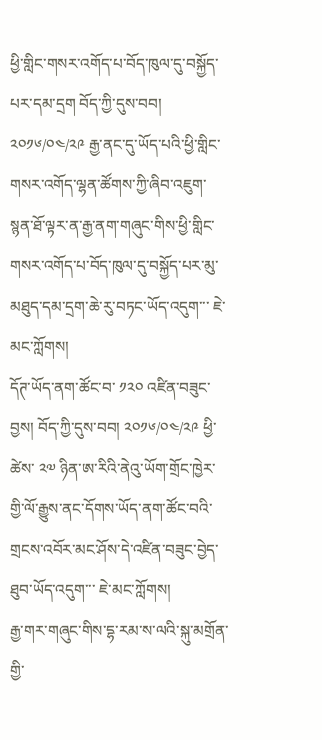ཕྱི་གླིང་གསར་འགོད་པ་བོད་ཁུལ་དུ་བསྐྱོད་པར་དམ་དྲག བོད་ཀྱི་དུས་བབ། ༢༠༡༦/༠༤/༢༩ རྒྱ་ནང་དུ་ཡོད་པའི་ཕྱི་གླིང་གསར་འགོད་ལྷན་ཚོགས་ཀྱི་ཞིབ་འཇུག་སྙན་ཐོ་ལྟར་ན་རྒྱ་ནག་གཞུང་གིས་ཕྱི་གླིང་གསར་འགོད་པ་བོད་ཁུལ་དུ་བསྐྱོད་པར་མུ་མཐུད་དམ་དྲག་ཆེ་རུ་བཏང་ཡོད་འདུག་་་ ཇེ་མང་ཀློགས།
དོཊ་ཡོད་ནག་ཚོང་བ་ ༡༢༠ འཛིན་བཟུང་བྱས། བོད་ཀྱི་དུས་བབ། ༢༠༡༦/༠༤/༢༩ ཕྱི་ཚེས་ ༢༧ ཉིན་ཨ་རིའི་ནེའུ་ཡོག་གྲོང་ཁྱེར་གྱི་ལོ་རྒྱུས་ནང་དོགས་ཡོད་ནག་ཚོང་བའི་གྲངས་འབོར་མང་ཤོས་དེ་འཛིན་བཟུང་བྱེད་ཐུབ་ཡོད་འདུག་་་ ཇེ་མང་ཀློགས།
རྒྱ་གར་གཞུང་གིས་དྷ་རམ་ས་ལའི་སྐུ་མགྲོན་གྱི་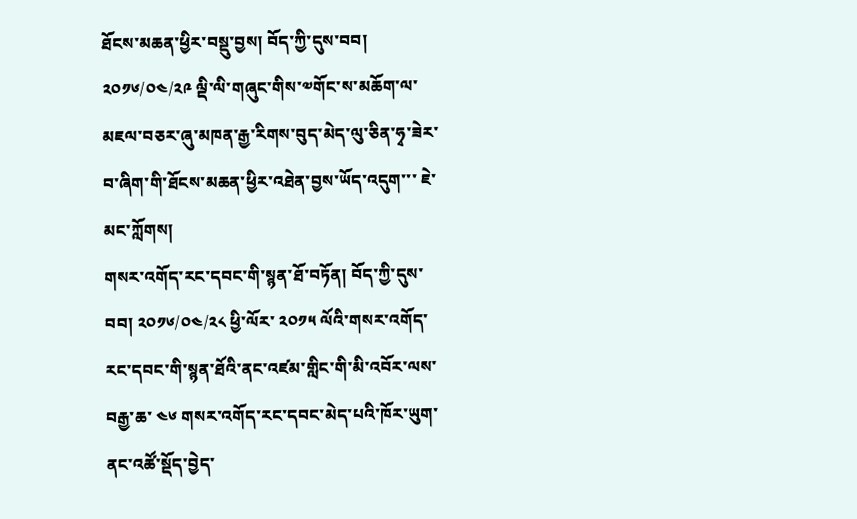ཐོངས་མཆན་ཕྱིར་བསྡུ་བྱས། བོད་ཀྱི་དུས་བབ། ༢༠༡༦/༠༤/༢༩ ལྡི་ལི་གཞུང་གིས་༧གོང་ས་མཆོག་ལ་མཇལ་བཅར་ཞུ་མཁན་རྒྱ་རིགས་བུད་མེད་ལུ་ཅིན་ཧྭ་ཟེར་བ་ཞིག་གི་ཐོངས་མཆན་ཕྱིར་འཐེན་བྱས་ཡོད་འདུག་་་ ཇེ་མང་ཀློགས།
གསར་འགོད་རང་དབང་གི་སྙན་ཐོ་བཏོན། བོད་ཀྱི་དུས་བབ། ༢༠༡༦/༠༤/༢༨ ཕྱི་ལོར་ ༢༠༡༥ ལོའི་གསར་འགོད་རང་དབང་གི་སྙན་ཐོའི་ནང་འཛམ་གླིང་གི་མི་འབོར་ལས་བརྒྱ་ཆ་ ༤༦ གསར་འགོད་རང་དབང་མེད་པའི་ཁོར་ཡུག་ནང་འཚོ་སྡོད་བྱེད་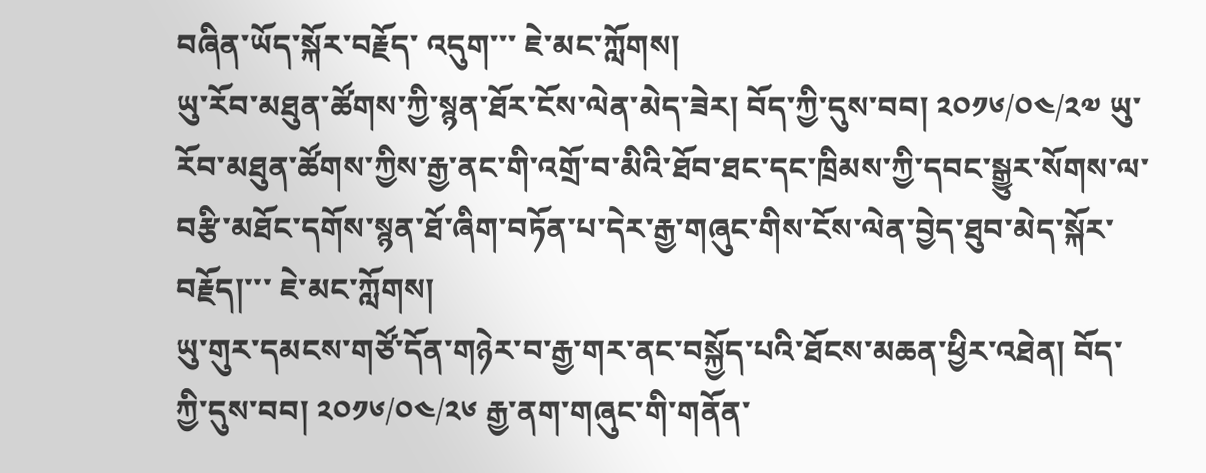བཞིན་ཡོད་སྐོར་བརྗོད་ འདུག་་་ ཇེ་མང་ཀློགས།
ཡུ་རོབ་མཐུན་ཚོགས་ཀྱི་སྙན་ཐོར་ངོས་ལེན་མེད་ཟེར། བོད་ཀྱི་དུས་བབ། ༢༠༡༦/༠༤/༢༧ ཡུ་རོབ་མཐུན་ཚོགས་ཀྱིས་རྒྱ་ནང་གི་འགྲོ་བ་མིའི་ཐོབ་ཐང་དང་ཁྲིམས་ཀྱི་དབང་སྒྱུར་སོགས་ལ་བརྩི་མཐོང་དགོས་སྙན་ཐོ་ཞིག་བཏོན་པ་དེར་རྒྱ་གཞུང་གིས་ངོས་ལེན་བྱེད་ཐུབ་མེད་སྐོར་བརྗོད།་་་ ཇེ་མང་ཀློགས།
ཡུ་གུར་དམངས་གཙོ་དོན་གཉེར་བ་རྒྱ་གར་ནང་བསྐྱོད་པའི་ཐོངས་མཆན་ཕྱིར་འཐེན། བོད་ཀྱི་དུས་བབ། ༢༠༡༦/༠༤/༢༦ རྒྱ་ནག་གཞུང་གི་གནོན་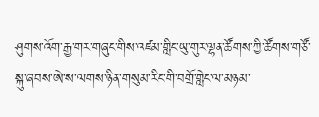ཤུགས་འོག་རྒྱ་གར་གཞུང་གིས་འཛམ་གླིང་ཡུ་གུར་ལྷན་ཚོགས་ཀྱི་ཚོགས་གཙོ་སྐུ་ཞབས་ཨེ་ས་ལགས་ཉིན་གསུམ་རིང་གི་བགྲོ་གླེང་ལ་མཉམ་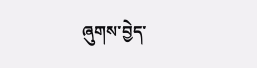ཞུགས་བྱེད་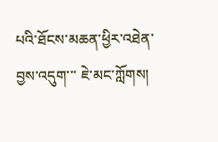པའི་ཐོངས་མཆན་ཕྱིར་འཐེན་བྱས་འདུག་་་ ཇེ་མང་ཀློགས།